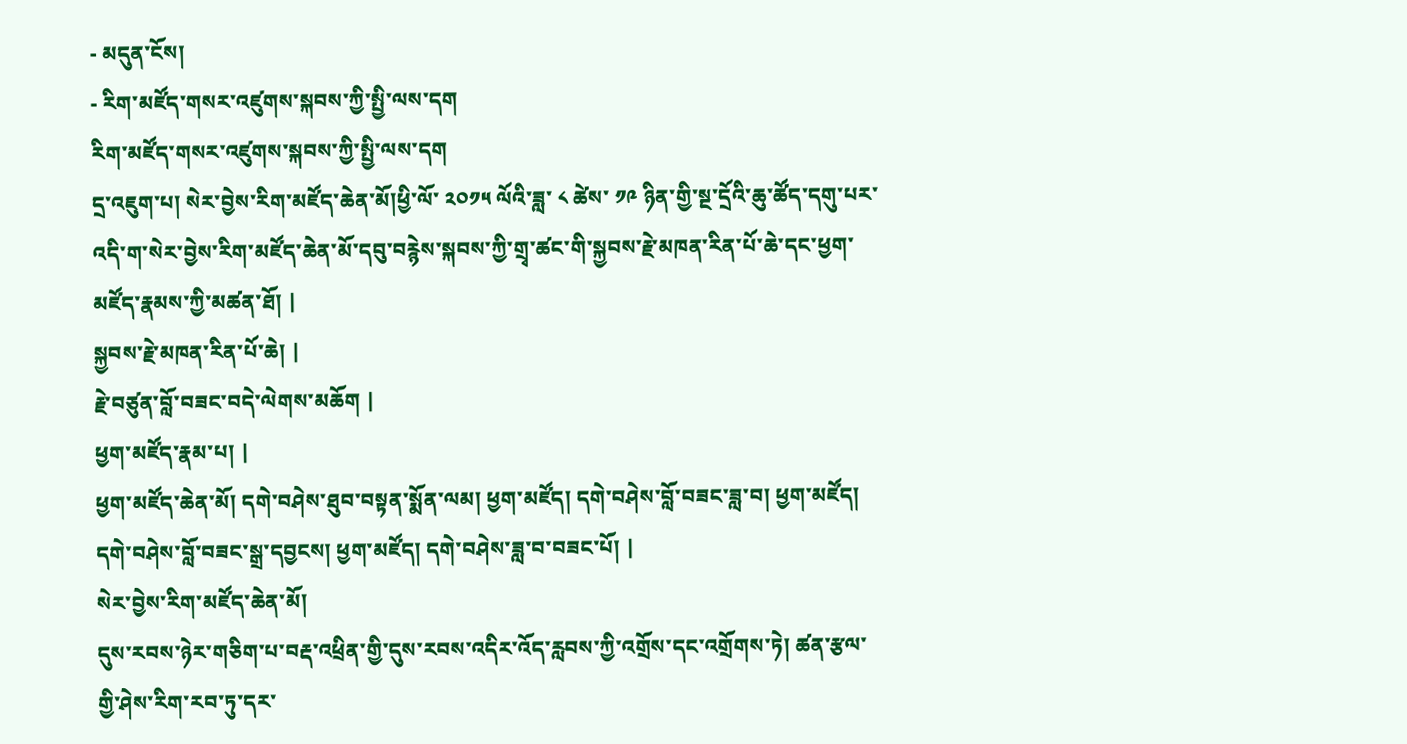- མདུན་ངོས།
- རིག་མཛོད་གསར་འཛུགས་སྐབས་ཀྱི་སྤྱི་ལས་དག
རིག་མཛོད་གསར་འཛུགས་སྐབས་ཀྱི་སྤྱི་ལས་དག
དྲ་འཇུག་པ། སེར་བྱེས་རིག་མཛོད་ཆེན་མོ།ཕྱི་ལོ་ ༢༠༡༥ ལོའི་ཟླ་ ༨ ཚེས་ ༡༩ ཉིན་གྱི་སྔ་དྲོའི་ཆུ་ཚོད་དགུ་པར་འདི་ག་སེར་བྱེས་རིག་མཛོད་ཆེན་མོ་དབུ་བརྙེས་སྐབས་ཀྱི་གྲྭ་ཚང་གི་སྐྱབས་རྗེ་མཁན་རིན་པོ་ཆེ་དང་ཕྱག་མཛོད་རྣམས་ཀྱི་མཚན་ཐོ། |
སྐྱབས་རྗེ་མཁན་རིན་པོ་ཆེ། |
རྗེ་བཙུན་བློ་བཟང་བདེ་ལེགས་མཆོག |
ཕྱག་མཛོད་རྣམ་པ། |
ཕྱག་མཛོད་ཆེན་མོ། དགེ་བཤེས་ཐུབ་བསྟན་སྨོན་ལམ། ཕྱག་མཛོད། དགེ་བཤེས་བློ་བཟང་ཟླ་བ། ཕྱག་མཛོད། དགེ་བཤེས་བློ་བཟང་སྒྲ་དབྱངས། ཕྱག་མཛོད། དགེ་བཤེས་ཟླ་བ་བཟང་པོ། |
སེར་བྱེས་རིག་མཛོད་ཆེན་མོ།
དུས་རབས་ཉེར་གཅིག་པ་བརྡ་འཕྲིན་གྱི་དུས་རབས་འདིར་འོད་རླབས་ཀྱི་འགྲོས་དང་འགྲོགས་ཏེ། ཚན་རྩལ་གྱི་ཤེས་རིག་རབ་ཏུ་དར་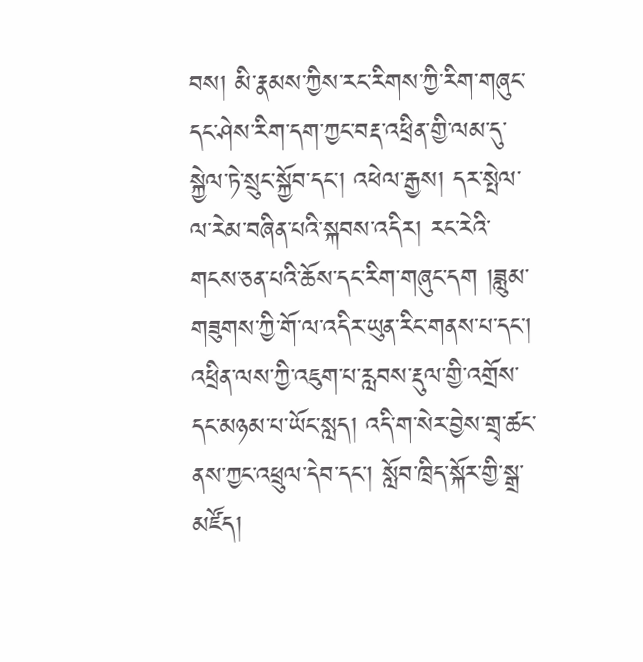བས། མི་རྣམས་ཀྱིས་རང་རིགས་ཀྱི་རིག་གཞུང་དང་ཤེས་རིག་དག་ཀྱང་བརྡ་འཕྲིན་གྱི་ལམ་དུ་སྐྱེལ་ཏེ་སྲུང་སྐྱོབ་དང་། འཕེལ་རྒྱས། དར་སྤེལ་ལ་རེམ་བཞིན་པའི་སྐབས་འདིར། རང་རེའི་གངས་ཅན་པའི་ཆོས་དང་རིག་གཞུང་དག །ཟླུམ་གཟུགས་ཀྱི་གོ་ལ་འདིར་ཡུན་རིང་གནས་པ་དང་། འཕྲིན་ལས་ཀྱི་འཇུག་པ་རླབས་རྡུལ་གྱི་འགྲོས་དང་མཉམ་པ་ཡོང་སླད། འདི་ག་སེར་བྱེས་གྲྭ་ཚང་ནས་ཀྱང་འཕྲུལ་དེབ་དང་། སློབ་ཁྲིད་སྐོར་གྱི་སྒྲ་མཛོད།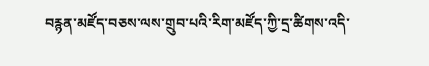བརྙན་མཛོད་བཅས་ལས་གྲུབ་པའི་རིག་མཛོད་ཀྱི་དྲ་ཚིགས་འདི་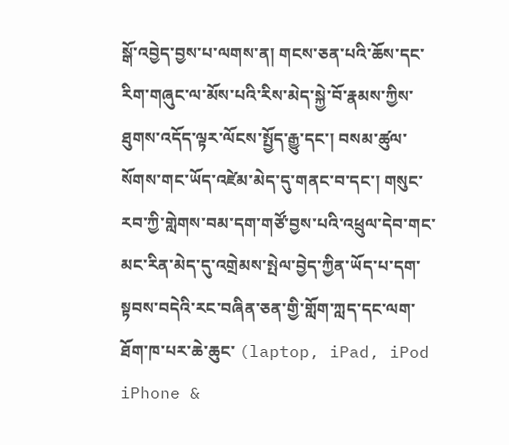སྒོ་འབྱེད་བྱས་པ་ལགས་ན། གངས་ཅན་པའི་ཆོས་དང་རིག་གཞུང་ལ་མོས་པའི་རིས་མེད་སྐྱེ་བོ་རྣམས་ཀྱིས་ཐུགས་འདོད་ལྟར་ལོངས་སྤྱོད་རྒྱུ་དང་། བསམ་ཚུལ་སོགས་གང་ཡོད་འཛེམ་མེད་དུ་གནང་བ་དང་། གསུང་རབ་ཀྱི་གླེགས་བམ་དག་གཙོ་བྱས་པའི་འཕྲུལ་དེབ་གང་མང་རིན་མེད་དུ་འགྲེམས་སྤེལ་བྱེད་ཀྱིན་ཡོད་པ་དག་སྟབས་བདེའི་རང་བཞིན་ཅན་གྱི་གློག་ཀླད་དང་ལག་ཐོག་ཁ་པར་ཆེ་ཆུང་ (laptop, iPad, iPod iPhone &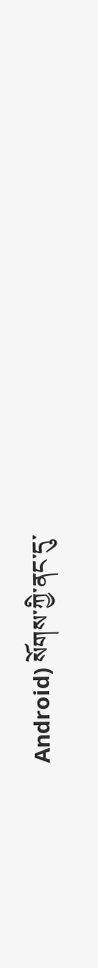Android) སོགས་ཀྱི་ནང་དུ་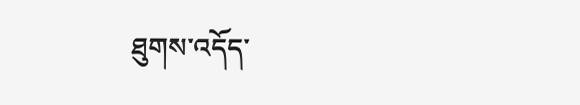ཐུགས་འདོད་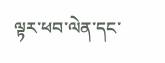ལྟར་ཕབ་ལེན་དང་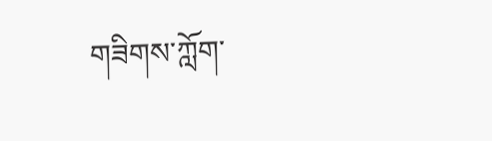གཟིགས་ཀློག་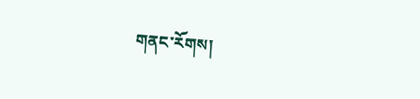གནང་རོགས།